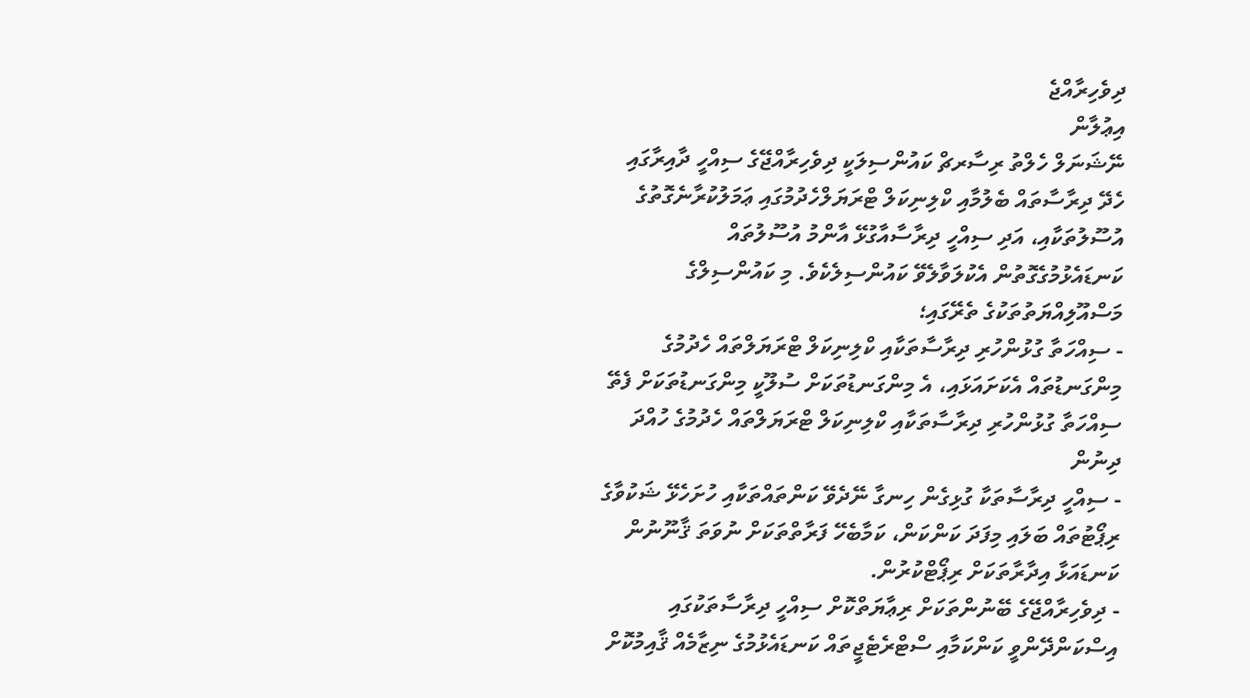ދިވެހިރާއްޖެ
އިޢުލާން
ނޭޝަނަލް ހެލްތު ރިސާރޗް ކައުންސިލަކީ ދިވެހިރާއްޖޭގެ ސިއްހީ ދާއިރާގައި ހެދޭ ދިރާސާތައް ބެލުމާއި ކްލިނިކަލް ޓްރަޔަލްހެދުމުގައި ޢަމަލުކުރާނެގޮތުގެ އުސޫލުތަކާއި، އަދި ސިއްހީ ދިރާސާއާގުޅޭ އާންމު އުސޫލުތައް ކަނޑައެޅުމުގެގޮތުން އެކުލަވާލެވޭ ކައުންސިލެކެވެ. މި ކައުންސިލްގެ މަސްއޫލިއްޔަތުތަކުގެ ތެރޭގައި؛
- ސިއްހަތާ ގުޅުންހުރި ދިރާސާތަކާއި ކްލިނިކަލް ޓްރަޔަލްތައް ހެދުމުގެ މިންގަނޑުތައް އެކަށައަޅައި، އެ މިންގަނޑުތަކަށް ސުލޫކީ މިންގަނޑުތަކަށް ފެތޭ ސިއްހަތާ ގުޅުންހުރި ދިރާސާތަކާއި ކްލިނިކަލް ޓްރަޔަލްތައް ހެދުމުގެ ހުއްދަ ދިނުން
- ސިއްހީ ދިރާސާތަކާ ގުޅިގެން ހިނގާ ނޭދެވޭ ކަންތައްތަކާއި ހުށަހެޅޭ ޝަކުވާގެ ރިޕޯޓުތައް ބަލައި މިފަދަ ކަންކަން، ކަމާބެހޭ ފަރާތްތަކަށް ނުވަތަ ޤާނޫނުން ކަނޑައަޅާ އިދާރާތަކަށް ރިޕޯޓްކުރުން.
- ދިވެހިރާއްޖޭގެ ބޭނުންތަކަށް ރިޢާޔަތްކޮށް ސިއްހީ ދިރާސާތަކުގައި އިސްކަންދޭންވީ ކަންކަމާއި ސްޓްރެޓެޖީތައް ކަނޑައެޅުމުގެ ނިޒާމެއް ޤާއިމުކޮށް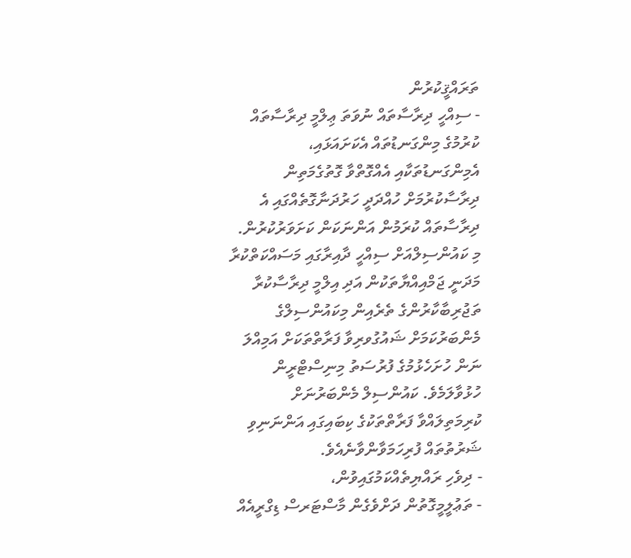ތަރައްޤީކުރުން
- ސިއްހީ ދިރާސާތައް ނުވަތަ ޢިލްމީ ދިރާސާތައް ކުރުމުގެ މިންގަނޑުތައް އެކަށައަޅައި، އެމިންގަނޑުތަކާއި އެއްގޮތްވާ ގޮތުގެމަތިން ދިރާސާކުރުމަށް ހުއްދަދީ ހަރުދަނާގޮތެއްގައި އެ ދިރާސާތައް ކުރަމުން އަންނަކަން ކަށަވަރުކުރުން.
މި ކައުންސިލްއަށް ސިއްހީ ދާއިރާގައި މަސައްކަތްކުރާ މަދަނީ ޖަމްއިއްޔާތަކުން އަދި އިލްމީ ދިރާސާކުރާ ތަޖުރިބާކާރުންގެ ތެރެއިން މިކައުންސިލްގެ މެންބަރުކަމަށް ޝައުގުވރިވާ ފަރާތްތަކަށް އަމިއްލަ ނަން ހުށަހެޅުމުގެ ފުރުސަތު މިނިސްޓްރީން ހުޅުވާލަމެވެ. ކައުންސިލް މެންބަރުނަށް ކުރިމަތިލައްވާ ފަރާތްތަކުގެ ކިބައިގައި އަންނަނިވި ޝަރުތުތައް ފުރިހަމަވާންވާނެއެވެ.
- ދިވެހި ރައްޔިތެއްކަމުގައިވުން،
- ތަޢުލީމީގޮތުން ދަށްވެގެން މާސްޓަރސް ޑިގްރީއެއް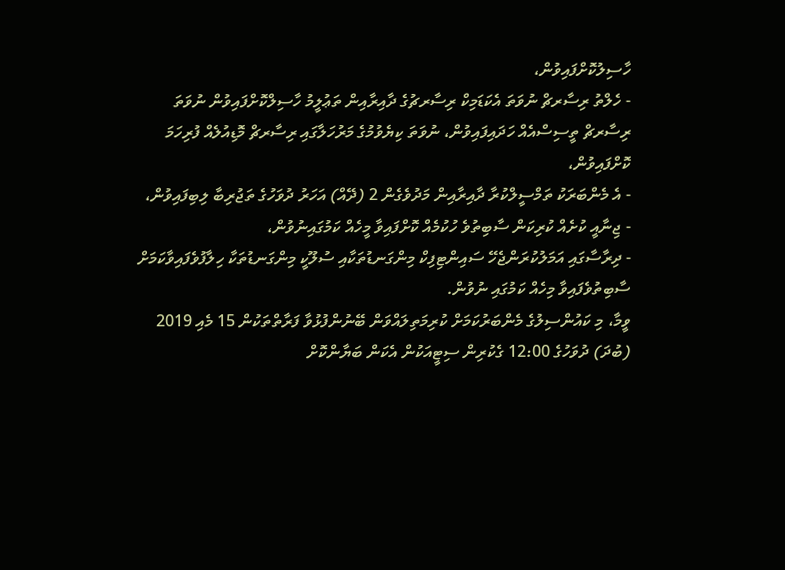ހާސިލުކޮށްފައިވުން،
- ހެލްތު ރިސާރޗް ނުވަތަ އެކަޑަމިކް ރިސާރޗުގެ ދާއިރާއިން ތަޢުލީމު ހާސިލްކޮށްފައިވުން ނުވަތަ ރިސާރޗް ތީސިސްއެއް ހަދައިފައިވުން، ނުވަތަ ކިޔެވުމުގެ މަރުހަލާގައި ރިސާރޗް މޮޑިއުލެއް ފުރިހަމަ ކޮށްފައިވުން،
- އެ މެންބަރަކު ތަމްސީލްކުރާ ދާއިރާއިން މަދުވެގެން 2 (ދޭއް) އަހަރު ދުވަހުގެ ތަޖުރިބާ ލިބިފައިވުން،
- ޖިނާއީ ކުށެއް ކުރިކަން ސާބިތުވެ ހުކުމެއް ކޮށްފައިވާ މީހެއް ކަމުގައިނުވުން،
- ދިރާސާގައި އަމަލުކުރަންޖެހޭ ސައިންޓިފިކް މިންގަނޑުތަކާއި ސުލޫކީ މިންގަނޑުތަކާ ހިލާފުވެފައިވާކަމަށް ސާބިތުވެފައިވާ މިހެއް ކަމުގައި ނުވުން.
ވީމާ، މި ކައުންސިލުގެ މެންބަރުކަމަށް ކުރިމަތިލައްވަން ބޭނުންފުޅުވާ ފަރާތްތަކުން 15 މެއި 2019 (ބުދަ) ދުވަހުގެ 12:00 ގެކުރިން ސިޓީއަކުން އެކަން ބަޔާންކޮށް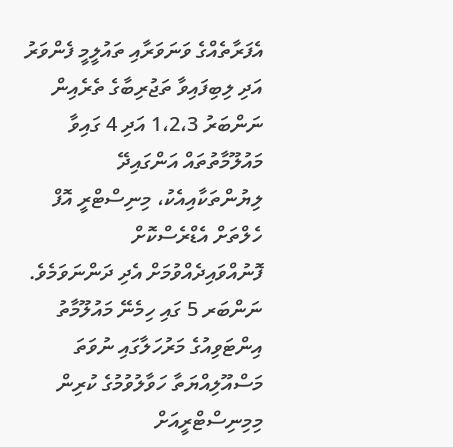އެފަރާތެއްގެ ވަނަވަރާއި ތައުލީމީ ފެންވަރު އަދި ލިބިފައިވާ ތަޖުރިބާގެ ތެރެއިން ނަންބަރު 1،2،3 އަދި 4 ގައިވާ މައުލޫމާތުތައް އަންގައިދޭ ލިޔުންތަކާއިއެކު، މިނިސްޓްރީ އޮފް ހެލްތަށް އެޑްރެސްކޮށް ފޮނުއްވައިދެއްވުމަށް އެދި ދަންނަވަމެވެ. ނަންބަރ 5 ގައި ހިމެނޭ މައުލޫމާތު އިންޓަވިއުގެ މަރުހަލާގައި ނުވަތަ މަސްއޫލިއްޔަތާ ހަވާލުވުމުގެ ކުރިން މިމިނިސްޓްރީއަށް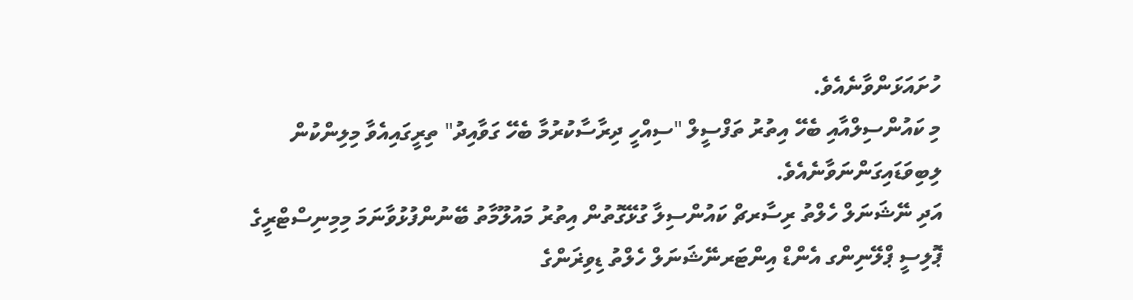ހުށައަޅަންވާނެއެވެ.
މި ކައުންސިލްއާއި ބެހޭ އިތުރު ތަފްސީލް "ސިއްހީ ދިރާސާކުރުމާ ބެހޭ ގަވާއިދު" ތިރީގައިއެވާ މިލިންކުން ލިބިވަޑައިގަންނަވާނެއެވެ.
އަދި ނޭޝަނަލް ހެލްތު ރިސާރޗް ކައުންސިލާ ގުޅޭގޮތުން އިތުރު މައުލޫމާތު ބޭނުންފުޅުވާނަމަ މިމިނިސްޓްރީގެ ޕޮލިސީ ޕްލޭނިންގ އެންޑް އިންޓަރނޭޝަނަލް ހެލްތު ޑިވިޜަންގެ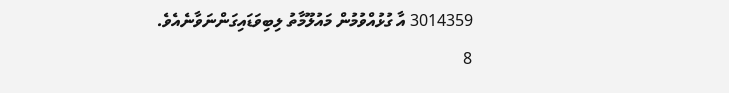3014359 އާ ގުޅުއްވުމުން މައުލޫމާތު ލިބިވަޑައިގަންނަވާނެއެވެ.
8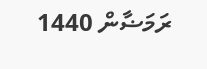ރަމަޟާން 1440